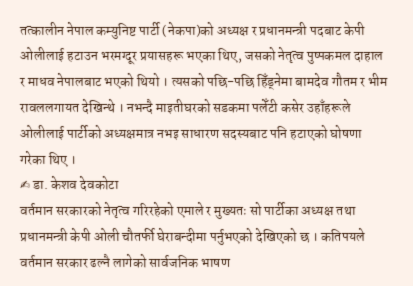तत्कालीन नेपाल कम्युनिष्ट पार्टी (नेकपा)को अध्यक्ष र प्रधानमन्त्री पदबाट केपी ओलीलाई हटाउन भरमग्दूर प्रयासहरू भएका थिए, जसको नेतृत्व पुष्पकमल दाहाल र माधव नेपालबाट भएको थियो । त्यसको पछि-पछि हिँड्नेमा बामदेव गौतम र भीम रावललगायत देखिन्थे । नभन्दै माइतीघरको सडकमा पलेँटी कसेर उहाँहरूले ओलीलाई पार्टीको अध्यक्षमात्र नभइ साधारण सदस्यबाट पनि हटाएको घोषणा गरेका थिए ।
✍ डा. केशव देवकोटा
वर्तमान सरकारको नेतृत्व गरिरहेको एमाले र मुख्यतः सो पार्टीका अध्यक्ष तथा प्रधानमन्त्री केपी ओली चौतर्फी घेराबन्दीमा पर्नुभएको देखिएको छ । कतिपयले वर्तमान सरकार ढल्नै लागेको सार्वजनिक भाषण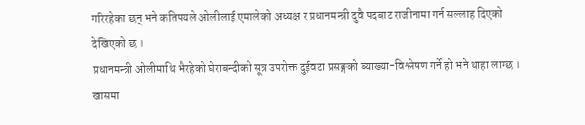गरिरहेका छन् भने कतिपयले ओलीलाई एमालेको अध्यक्ष र प्रधानमन्त्री दुवै पदबाट राजीनामा गर्न सल्लाह दिएको देखिएको छ ।
प्रधानमन्त्री ओलीमाथि भैरहेको घेराबन्दीको सूत्र उपरोक्त दुईवटा प्रसङ्गको ब्याख्या-विश्लेषण गर्ने हो भने थाहा लाग्छ । खासमा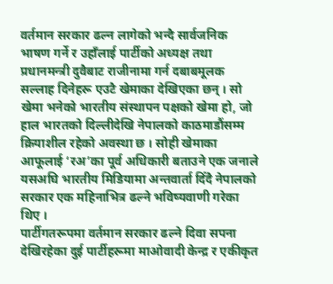वर्तमान सरकार ढल्न लागेको भन्दै सार्वजनिक भाषण गर्ने र उहाँलाई पार्टीको अध्यक्ष तथा प्रधानमन्त्री दुवैबाट राजीनामा गर्न दबाबमूलक सल्लाह दिनेहरू एउटै खेमाका देखिएका छन् । सो खेमा भनेको भारतीय संस्थापन पक्षको खेमा हो, जो हाल भारतको दिल्लीदेखि नेपालको काठमाडौंसम्म क्रियाशील रहेको अवस्था छ । सोही खेमाका आफूलाई ‘रअ’का पूर्व अधिकारी बताउने एक जनाले यसअघि भारतीय मिडियामा अन्तवार्ता दिँदै नेपालको सरकार एक महिनाभित्र ढल्ने भविष्यवाणी गरेका थिए ।
पार्टीगतरूपमा वर्तमान सरकार ढल्ने दिवा सपना देखिरहेका दुई पार्टीहरूमा माओवादी केन्द्र र एकीकृत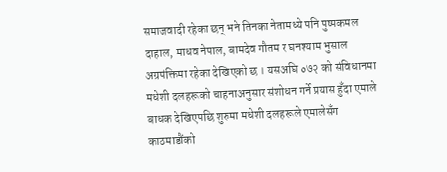समाजवादी रहेका छन् भने तिनका नेतामध्ये पनि पुष्पकमल दाहाल, माधव नेपाल, बामदेव गौतम र घनश्याम भुसाल अग्रपंक्तिमा रहेका देखिएको छ । यसअघि ०७२ को संविधानमा मधेशी दलहरूको चाहनाअनुसार संशोधन गर्ने प्रयास हुँदा एमाले बाधक देखिएपछि शुरुमा मधेशी दलहरूले एमालेसँग काठमाडौंको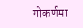गोकर्णमा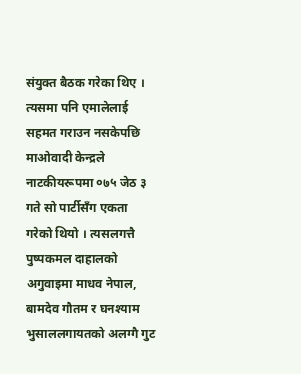संयुक्त बैठक गरेका थिए । त्यसमा पनि एमालेलाई सहमत गराउन नसकेपछि माओवादी केन्द्रले नाटकीयरूपमा ०७५ जेठ ३ गते सो पार्टीसँग एकता गरेको थियो । त्यसलगत्तै पुष्पकमल दाहालको अगुवाइमा माधव नेपाल, बामदेव गौतम र घनश्याम भुसाललगायतको अलग्गै गुट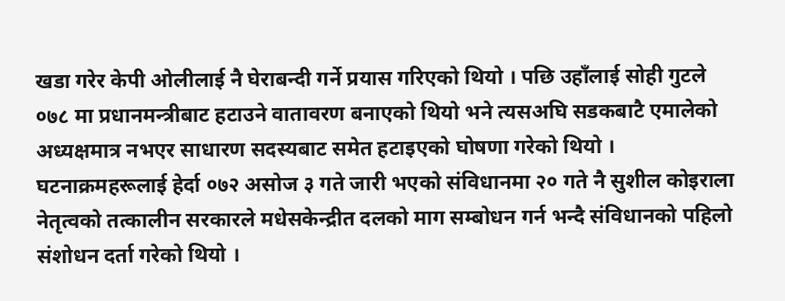खडा गरेर केपी ओलीलाई नै घेराबन्दी गर्ने प्रयास गरिएको थियो । पछि उहाँलाई सोही गुटले ०७८ मा प्रधानमन्त्रीबाट हटाउने वातावरण बनाएको थियो भने त्यसअघि सडकबाटै एमालेको अध्यक्षमात्र नभएर साधारण सदस्यबाट समेत हटाइएको घोषणा गरेको थियो ।
घटनाक्रमहरूलाई हेर्दा ०७२ असोज ३ गते जारी भएको संविधानमा २० गते नै सुशील कोइराला नेतृत्वको तत्कालीन सरकारले मधेसकेन्द्रीत दलको माग सम्बोधन गर्न भन्दै संविधानको पहिलो संशोधन दर्ता गरेको थियो ।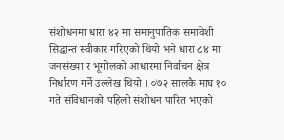संशोधनमा धारा ४२ मा समानुपातिक समावेशी सिद्धान्त स्वीकार गरिएको थियो भने धारा ८४ मा जनसंख्या र भूगोलको आधारमा निर्वाचन क्षेत्र निर्धारण गर्ने उल्लेख थियो । ०७२ सालकै माघ १० गते संविधानको पहिलो संशोधन पारित भएको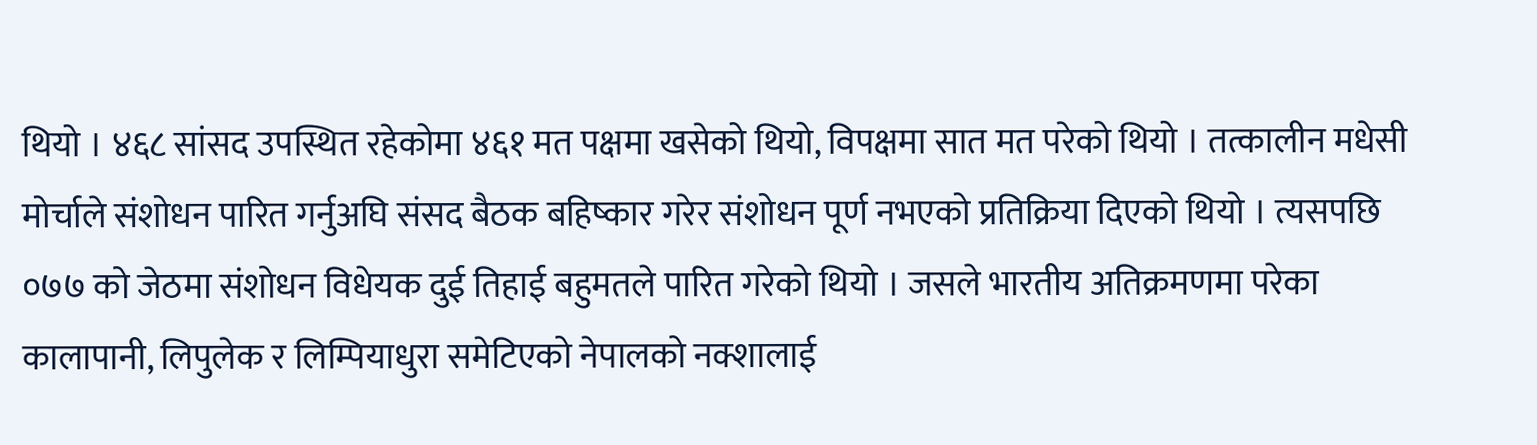थियो । ४६८ सांसद उपस्थित रहेकोमा ४६१ मत पक्षमा खसेको थियो, विपक्षमा सात मत परेको थियो । तत्कालीन मधेसी मोर्चाले संशोधन पारित गर्नुअघि संसद बैठक बहिष्कार गरेर संशोधन पूर्ण नभएको प्रतिक्रिया दिएको थियो । त्यसपछि ०७७ को जेठमा संशोधन विधेयक दुई तिहाई बहुमतले पारित गरेको थियो । जसले भारतीय अतिक्रमणमा परेका कालापानी, लिपुलेक र लिम्पियाधुरा समेटिएको नेपालको नक्शालाई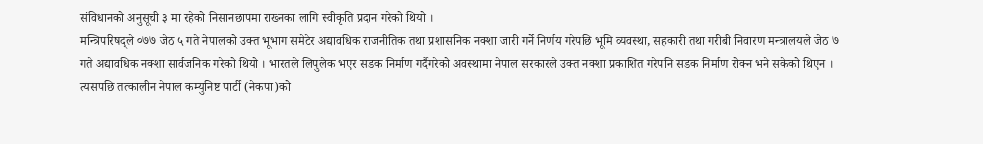संविधानको अनुसूची ३ मा रहेको निसानछापमा राख्नका लागि स्वीकृति प्रदान गरेको थियो ।
मन्त्रिपरिषद्ले ०७७ जेठ ५ गते नेपालको उक्त भूभाग समेटेर अद्यावधिक राजनीतिक तथा प्रशासनिक नक्शा जारी गर्ने निर्णय गरेपछि भूमि व्यवस्था, सहकारी तथा गरीबी निवारण मन्त्रालयले जेठ ७ गते अद्यावधिक नक्शा सार्वजनिक गरेको थियो । भारतले लिपुलेक भएर सडक निर्माण गर्दैगरेको अवस्थामा नेपाल सरकारले उक्त नक्शा प्रकाशित गरेपनि सडक निर्माण रोक्न भने सकेको थिएन । त्यसपछि तत्कालीन नेपाल कम्युनिष्ट पार्टी (नेकपा)को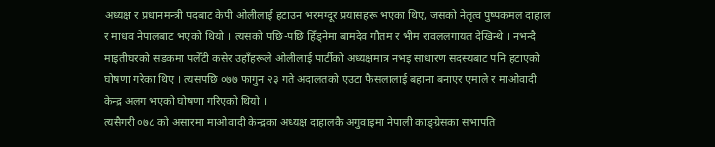अध्यक्ष र प्रधानमन्त्री पदबाट केपी ओलीलाई हटाउन भरमग्दूर प्रयासहरू भएका थिए, जसको नेतृत्व पुष्पकमल दाहाल र माधव नेपालबाट भएको थियो । त्यसको पछि-पछि हिँड्नेमा बामदेव गौतम र भीम रावललगायत देखिन्थे । नभन्दै माइतीघरको सडकमा पलेँटी कसेर उहाँहरूले ओलीलाई पार्टीको अध्यक्षमात्र नभइ साधारण सदस्यबाट पनि हटाएको घोषणा गरेका थिए । त्यसपछि ०७७ फागुन २३ गते अदालतको एउटा फैसलालाई बहाना बनाएर एमाले र माओवादी केन्द्र अलग भएको घोषणा गरिएको थियो ।
त्यसैगरी ०७८ को असारमा माओवादी केन्द्रका अध्यक्ष दाहालकै अगुवाइमा नेपाली काङ्ग्रेसका सभापति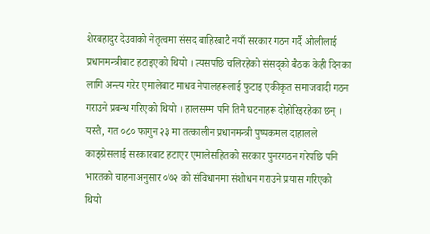शेरबहादुर देउवाको नेतृत्वमा संसद बाहिरबाटै नयाँ सरकार गठन गर्दै ओलीलाई प्रधानमन्त्रीबाट हटाइएको थियो । त्यसपछि चलिरहेको संसद्को बैठक केही दिनका लागि अन्त्य गरेर एमालेबाट माधव नेपालहरूलाई फुटाइ एकीकृत समाजवादी गठन गराउने प्रबन्ध गरिएको थियो । हालसम्म पनि तिनै घटनाहरू दोहोरिइरहेका छन् ।
यस्तै, गत ०८० फागुन २३ मा तत्कालीन प्रधानमन्त्री पुष्पकमल दाहालले काङ्ग्रेसलाई सरकारबाट हटाएर एमालेसहितको सरकार पुनरगठन गरेपछि पनि भारतको चाहनाअनुसार ०७२ को संविधानमा संशोधन गराउने प्रयास गरिएको थियो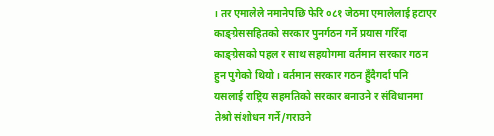। तर एमालेले नमानेपछि फेरि ०८१ जेठमा एमालेलाई हटाएर काङ्ग्रेससहितको सरकार पुनर्गठन गर्ने प्रयास गरिँदा काङ्ग्रेसको पहल र साथ सहयोगमा वर्तमान सरकार गठन हुन पुगेको थियो । वर्तमान सरकार गठन हुँदैगर्दा पनि यसलाई राष्ट्रिय सहमतिको सरकार बनाउने र संविधानमा तेश्रो संशोधन गर्ने/गराउने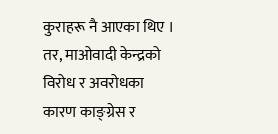कुराहरू नै आएका थिए । तर, माओवादी केन्द्रको विरोध र अवरोधका कारण काङ्ग्रेस र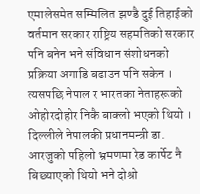एमालेसमेत सम्मिलित झण्डै दुई तिहाईको वर्तमान सरकार राष्ट्रिय सहमतिको सरकार पनि बनेन भने संविधान संशोधनको प्रक्रिया अगाडि बढाउन पनि सकेन । त्यसपछि नेपाल र भारतका नेताहरूको ओहोरदोहोर निकै बाक्लो भएको थियो । दिल्लीले नेपालकी प्रधानमन्त्री डा. आरजुको पहिलो भ्रमणमा रेड कार्पेट नै बिछ्याएको थियो भने दोश्रो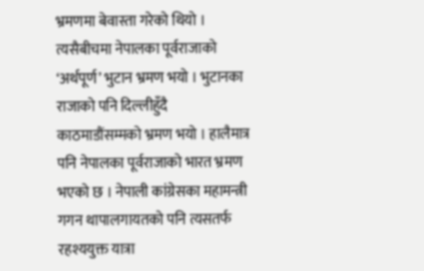भ्रमणमा बेवास्ता गरेको थियो ।
त्यसैबीचमा नेपालका पूर्वराजाको ‘अर्थपूर्ण’ भुटान भ्रमण भयो । भुटानका राजाको पनि दिल्लीहुँदै काठमाडौंसम्मको भ्रमण भयो । हालैमात्र पनि नेपालका पूर्वराजाको भारत भ्रमण भएको छ । नेपाली कांग्रेसका महामन्त्री गगन थापालगायतको पनि त्यसतर्फ रहश्ययुक्त यात्रा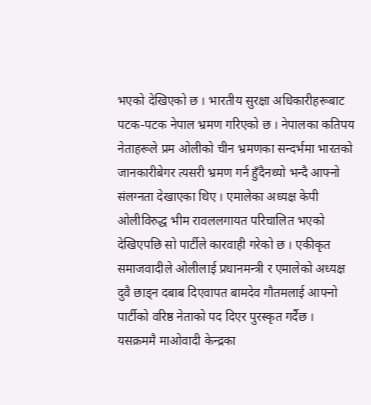भएको देखिएको छ । भारतीय सुरक्षा अधिकारीहरूबाट पटक-पटक नेपाल भ्रमण गरिएको छ । नेपालका कतिपय नेताहरूले प्रम ओलीको चीन भ्रमणका सन्दर्भमा भारतको जानकारीबेगर त्यसरी भ्रमण गर्न हुँदैनथ्यो भन्दै आफ्नो संलग्नता देखाएका थिए । एमालेका अध्यक्ष केपी ओलीविरुद्ध भीम रावललगायत परिचालित भएको देखिएपछि सो पार्टीले कारवाही गरेको छ । एकीकृत समाजवादीले ओलीलाई प्रधानमन्त्री र एमालेको अध्यक्ष दुवै छाड्न दबाब दिएवापत बामदेव गौतमलाई आफ्नो पार्टीको वरिष्ठ नेताको पद दिएर पुरस्कृत गर्दैछ ।
यसक्रममै माओवादी केन्द्रका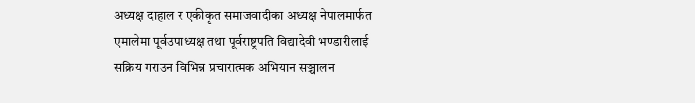अध्यक्ष दाहाल र एकीकृत समाजवादीका अध्यक्ष नेपालमार्फत एमालेमा पूर्वउपाध्यक्ष तथा पूर्वराष्ट्रपति विद्यादेवी भण्डारीलाई सक्रिय गराउन विभिन्न प्रचारात्मक अभियान सञ्चालन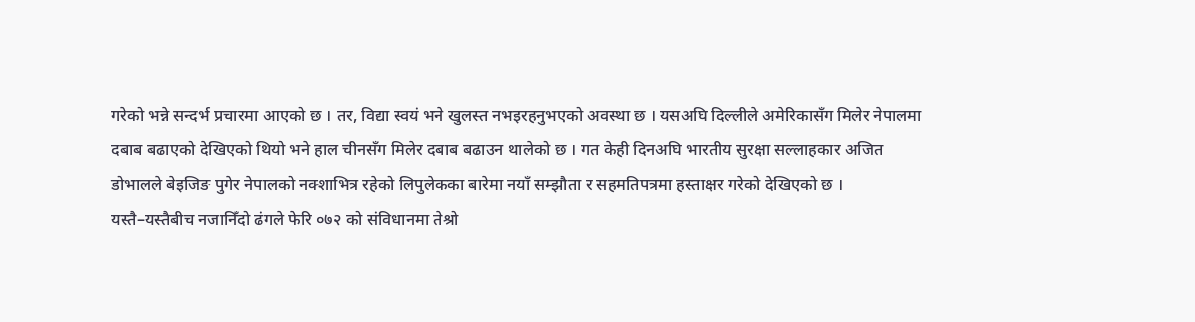गरेको भन्ने सन्दर्भ प्रचारमा आएको छ । तर, विद्या स्वयं भने खुलस्त नभइरहनुभएको अवस्था छ । यसअघि दिल्लीले अमेरिकासँग मिलेर नेपालमा दबाब बढाएको देखिएको थियो भने हाल चीनसँग मिलेर दबाब बढाउन थालेको छ । गत केही दिनअघि भारतीय सुरक्षा सल्लाहकार अजित डोभालले बेइजिङ पुगेर नेपालको नक्शाभित्र रहेको लिपुलेकका बारेमा नयाँ सम्झौता र सहमतिपत्रमा हस्ताक्षर गरेको देखिएको छ ।
यस्तै–यस्तैबीच नजानिँदो ढंगले फेरि ०७२ को संविधानमा तेश्रो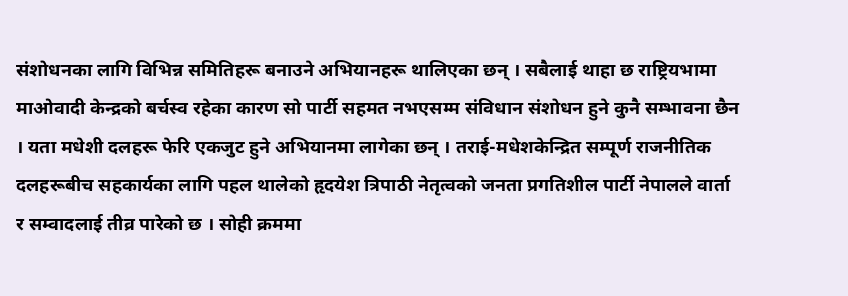संशोधनका लागि विभिन्न समितिहरू बनाउने अभियानहरू थालिएका छन् । सबैलाई थाहा छ राष्ट्रियभामा माओवादी केन्द्रको बर्चस्व रहेका कारण सो पार्टी सहमत नभएसम्म संविधान संशोधन हुने कुनै सम्भावना छैन । यता मधेशी दलहरू फेरि एकजुट हुने अभियानमा लागेका छन् । तराई-मधेशकेन्द्रित सम्पूर्ण राजनीतिक दलहरूबीच सहकार्यका लागि पहल थालेको हृदयेश त्रिपाठी नेतृत्वको जनता प्रगतिशील पार्टी नेपालले वार्ता र सम्वादलाई तीव्र पारेको छ । सोही क्रममा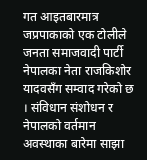गत आइतबारमात्र जप्रपाकाको एक टोलीले जनता समाजवादी पार्टी नेपालका नेता राजकिशोर यादवसँग सम्वाद गरेको छ । संविधान संशोधन र नेपालको वर्तमान अवस्थाका बारेमा साझा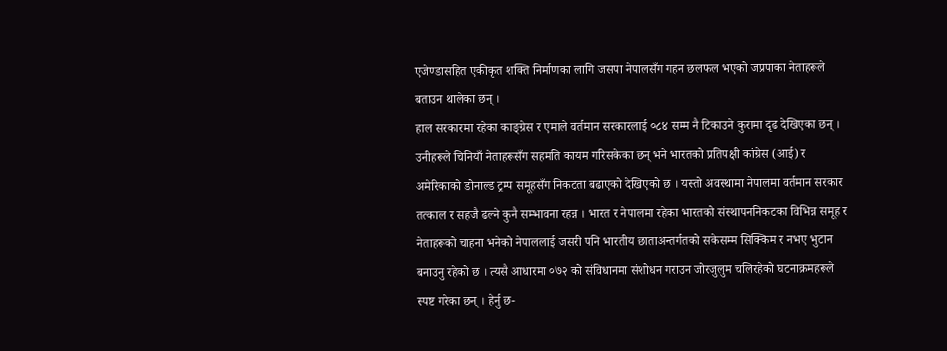एजेण्डासहित एकीकृत शक्ति निर्माणका लागि जसपा नेपालसँग गहन छलफल भएको जप्रपाका नेताहरूले बताउन थालेका छन् ।
हाल सरकारमा रहेका काङ्ग्रेस र एमाले वर्तमान सरकारलाई ०८४ सम्म नै टिकाउने कुरामा दृढ देखिएका छन् । उनीहरूले चिनियाँ नेताहरूसँग सहमति कायम गरिसकेका छन् भने भारतको प्रतिपक्षी कांग्रेस (आई) र अमेरिकाको डोनाल्ड ट्रम्प समूहसँग निकटता बढाएको देखिएको छ । यस्तो अवस्थामा नेपालमा वर्तमान सरकार तत्काल र सहजै ढल्ने कुनै सम्भावना रहन्न । भारत र नेपालमा रहेका भारतको संस्थापननिकटका विभिन्न समूह र नेताहरूको चाहना भनेको नेपाललाई जसरी पनि भारतीय छाताअन्तर्गतको सकेसम्म सिक्किम र नभए भुटान बनाउनु रहेको छ । त्यसै आधारमा ०७२ को संविधानमा संशोधन गराउन जोरजुलुम चलिरहेको घटनाक्रमहरूले स्पष्ट गरेका छन् । हेर्नु छ-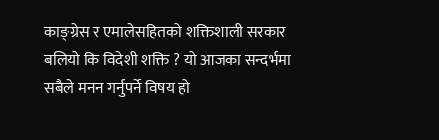काङ्ग्रेस र एमालेसहितको शक्तिशाली सरकार बलियो कि विदेशी शक्ति ? यो आजका सन्दर्भमा सबैले मनन गर्नुपर्ने विषय हो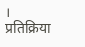।
प्रतिक्रिया